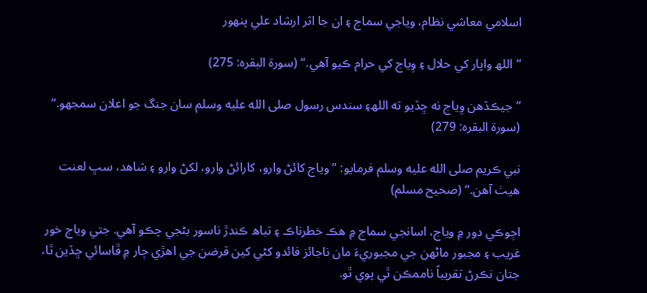اسلامي معاشي نظام، وياجي سماج ۽ ان جا اثر ارشاد علي پنھور

”اللھ واپار کي حلال ۽ وِياج کي حرام ڪيو آهي.“ (سورة البقره: 275)

”جيڪڏھن وِياج نه ڇڏيو ته اللھ۽ سندس رسول صلى الله عليه وسلم سان جنگ جو اعلان سمجهو.“ (سورة البقره: 279)

نبي ڪريم صلى الله عليه وسلم فرمايو: ”وياج کائڻ وارو، کارائڻ وارو، لکڻ وارو ۽ شاهد، سڀ لعنت هيٺ آهن.“ (صحيح مسلم)

اڄوڪي دور ۾ وياج، اسانجي سماج ۾ ھڪ خطرناڪ ۽ تباھ ڪندڙ ناسور بڻجي چڪو آهي. جتي وياج خور غريب ۽ مجبور ماڻهن جي مجبوريءَ مان ناجائز فائدو کڻي کين قرضن جي اهڙي ڄار ۾ ڦاسائي ڇڏين ٿا، جتان نڪرڻ تقريباً ناممڪن ٿي پوي ٿو.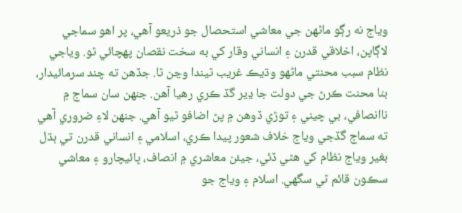وياج نه رڳو ماڻهن جي معاشي استحصال جو ذريعو آهي، پر اهو سماجي لاڳاپن، اخلاقي قدرن ۽ انساني وقار کي به سخت نقصان پهچائي ٿو. وياجي نظام سبب محنتي ماڻهو وڌيڪ غريب ٿيندا وڃن ٿا. جڏهن ته چند سرمائيدار، بنا محنت ڪرڻ جي دولت جا ڍير گڏ ڪري رھيا آهن. جنهن سان سماج ۾ ناانصافي، بي چيني ۽ توڙي ڏوھن ۾ پڻ اضافو ٿيو آهي. جنهن لاءِ ضروري آهي ته سماج گڏجي وياج خلاف شعور پيدا ڪري، اسلامي ۽ انساني قدرن تي ٻڌل بغير وياج نظام کي هٿي ڏئي، جيئن معاشري ۾ انصاف، ڀائيچارو ۽ معاشي سڪون قائم ٿي سگهي. اسلام ۽ وياج جو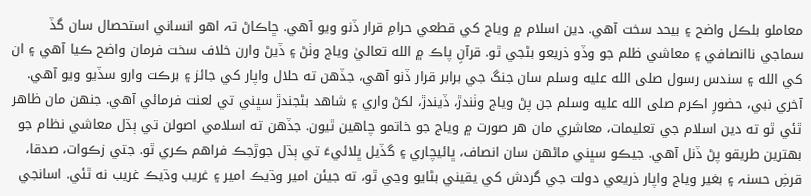معاملو بلڪل واضح ۽ بيحد سخت آهي. دين اسلام ۾ وياج کي قطعي حرامِ قرار ڏنو ويو آهي. ڇاڪاڻ تہ اهو انساني استحصال سان گڏ سماجي ناانصافي ۽ معاشي ظلم جو وڏو ذريعو بڻجي ٿو. قرآنِ پاڪ ۾ الله تعاليٰ وياج وٺڻ ۽ ڏيڻ وارن خلاف سخت فرمان واضح ڪيا آهي ۽ ان کي الله ۽ سندس رسول صلى الله عليه وسلم سان جنگ جي برابر قرار ڏنو آهي، جڏهن ته حلال واپار کي جائز ۽ برڪت وارو سڏيو ويو آهي. آخري نبي، حضورِ اڪرم صلى الله عليه وسلم جن پڻ وياج وٺندڙ، ڏيندڙ، لکڻ واري ۽ شاهد بڻجندڙ سڀني تي لعنت فرمائي آهي. جنهن مان ظاهر ٿئي ٿو ته دين اسلام جي تعليمات، معاشري مان هر صورت ۾ وياج جو خاتمو چاهين ٿيون. جڏهن ته اسلامي اصولن تي ٻڌل معاشي نظام جو بھترين طريقو پڻ ڏنل آهي. جيڪو سڀني ماڻهن سان انصاف، ڀائيچاري ۽ گڏيل ڀلائيءَ تي ٻڌل جوڙجڪ فراھم ڪري ٿو. جتي زڪوات، صدقا، قرضِ حسنہ ۽ بغير وياج واپار ذريعي دولت جي گردش کي يقيني بڻايو وڃي ٿو، ته جيئن امير وڌيڪ امير ۽ غريب وڌيڪ غريب نه ٿئي. اسانجي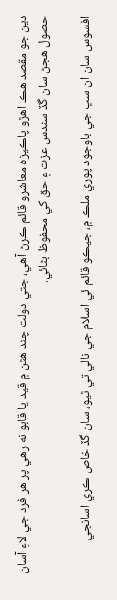دين جو مقصد هڪ اهڙو پاڪيزه معاشرو قائم ڪرڻ آهي، جتي دولت چند هٿن ۾ قيد يا قابو نه رهي پر هر فرد جي لاءِ آسان حصول ھجڻ سان گڏ سندس عزت ۽ حق کي محفوظ بڻائي.

افسوس سان ان سڀ جي باوجود پوري ملڪ ۾، جيڪو قائم ئي اسلام جي نالي تي ٿيو، سان گڏ خاص ڪري اسانجي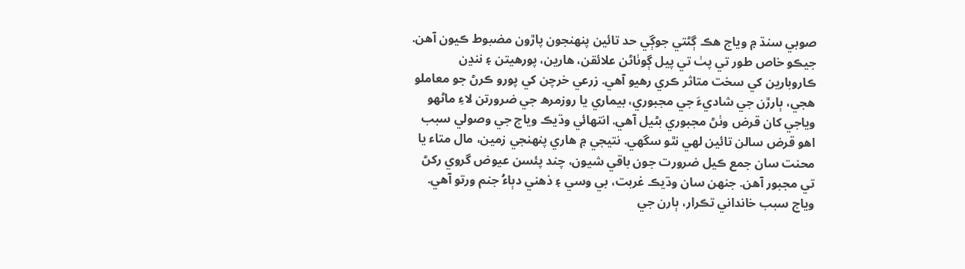صوبي سنڌ ۾ وياج هڪ ڳڻتي جوڳي حد تائين پنهنجون پاڙون مضبوط ڪيون آهن. جيڪو خاص طور تي پٺ تي پيل ڳوٺاڻن علائقن، هارين، پورهيتن ۽ ننڍن ڪاروبارين کي سخت متاثر ڪري رهيو آهي. زرعي خرچن کي پورو ڪرڻ جو معاملو ھجي، ٻارڙن جي شاديءَ جي مجبوري، بيماري يا روزمرھ جي ضرورتن لاءِ ماڻهو وياجي کان قرض وٺڻ مجبوري بڻيل آهي. انتهائي وڌيڪ وياج جي وصولي سبب اهو قرض سالن تائين لهي نٿو سگهي. نتيجي ۾ هاري پنهنجي زمين، مال متاء يا محنت سان جمع ڪيل ضرورت جون باقي شيون، چند پئسن عيوض گروي رکڻ تي مجبور آهن. جنهن سان وڌيڪ غربت، بي وسي ۽ ذهني دٻاءُ جنم ورتو آهي. وياج سبب خانداني تڪرار، ٻارن جي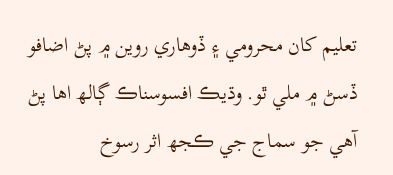تعليم کان محرومي ۽ ڏوهاري روين ۾ پڻ اضافو ڏسڻ ۾ ملي ٿو. وڌيڪ افسوسناڪ ڳالھ اها پڻ آهي جو سماج جي ڪجھ اثر رسوخ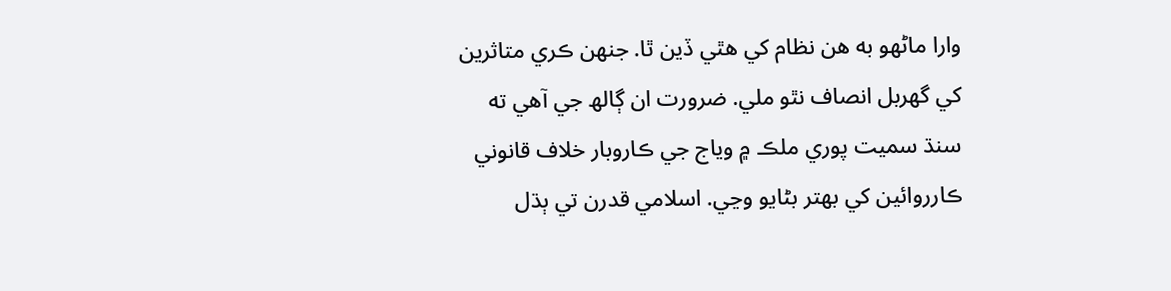وارا ماڻهو به هن نظام کي هٿي ڏين ٿا. جنهن ڪري متاثرين کي گھربل انصاف نٿو ملي. ضرورت ان ڳالھ جي آهي ته سنڌ سميت پوري ملڪ ۾ وياج جي ڪاروبار خلاف قانوني ڪارروائين کي بھتر بڻايو وڃي. اسلامي قدرن تي ٻڌل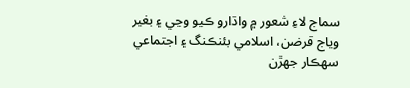سماج لاءِ شعور ۾ واڌارو ڪيو وڃي ۽ بغير وياج قرضن، اسلامي بئنڪنگ ۽ اجتماعي سهڪار جهڙن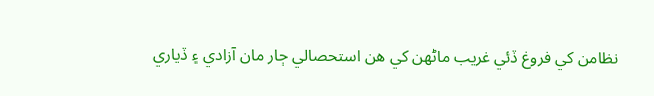نظامن کي فروغ ڏئي غريب ماڻهن کي هن استحصالي ڄار مان آزادي ۽ ڏياري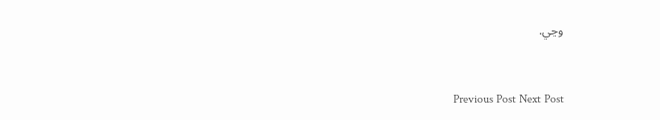وڃي.



Previous Post Next Post